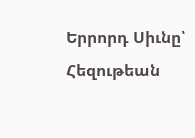Երրորդ Սիւնը՝ Հեզութեան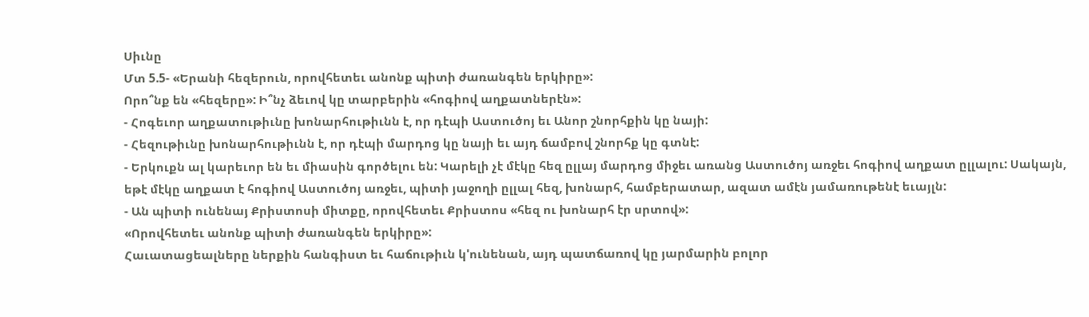Սիւնը
Մտ 5.5- «Երանի հեզերուն, որովհետեւ անոնք պիտի ժառանգեն երկիրը»:
Որո՞նք են «հեզերը»: Ի՞նչ ձեւով կը տարբերին «հոգիով աղքատներէն»:
- Հոգեւոր աղքատութիւնը խոնարհութիւնն է, որ դէպի Աստուծոյ եւ Անոր շնորհքին կը նայի:
- Հեզութիւնը խոնարհութիւնն է, որ դէպի մարդոց կը նայի եւ այդ ճամբով շնորհք կը գտնէ:
- Երկուքն ալ կարեւոր են եւ միասին գործելու են: Կարելի չէ մէկը հեզ ըլլայ մարդոց միջեւ առանց Աստուծոյ առջեւ հոգիով աղքատ ըլլալու: Սակայն, եթէ մէկը աղքատ է հոգիով Աստուծոյ առջեւ, պիտի յաջողի ըլլալ հեզ, խոնարհ, համբերատար, ազատ ամէն յամառութենէ եւայլն:
- Ան պիտի ունենայ Քրիստոսի միտքը, որովհետեւ Քրիստոս «հեզ ու խոնարհ էր սրտով»:
«Որովհետեւ անոնք պիտի ժառանգեն երկիրը»:
Հաւատացեալները ներքին հանգիստ եւ հաճութիւն կ'ունենան, այդ պատճառով կը յարմարին բոլոր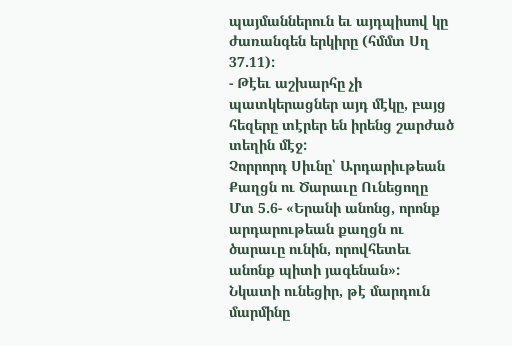պայմաններուն եւ այդպիսով կը ժառանգեն երկիրը (հմմտ Սղ 37.11):
- Թէեւ աշխարհը չի պատկերացներ այդ մէկը, բայց հեզերը տէրեր են իրենց շարժած տեղին մէջ:
Չորրորդ Սիւնը՝ Արդարիւթեան Քաղցն ու Ծարաւը Ունեցողը
Մտ 5.6- «Երանի անոնց, որոնք արդարութեան քաղցն ու ծարաւը ունին, որովհետեւ անոնք պիտի յագենան»:
Նկատի ունեցիր, թէ մարդուն մարմինը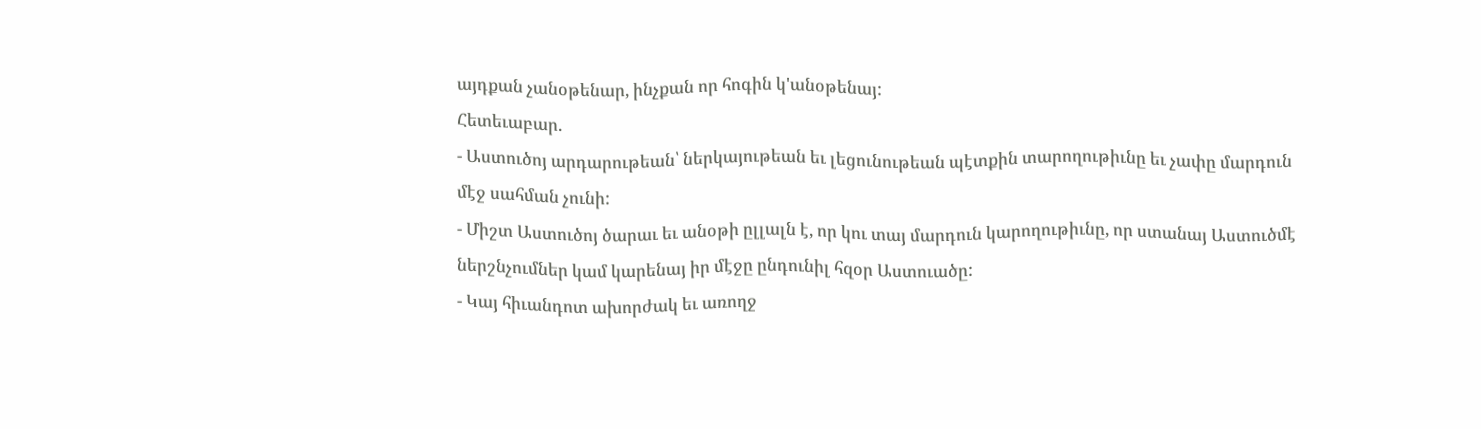այդքան չանօթենար, ինչքան որ հոգին կ'անօթենայ:
Հետեւաբար.
- Աստուծոյ արդարութեան՝ ներկայութեան եւ լեցունութեան պէտքին տարողութիւնը եւ չափը մարդուն մէջ սահման չունի:
- Միշտ Աստուծոյ ծարաւ եւ անօթի ըլլալն է, որ կու տայ մարդուն կարողութիւնը, որ ստանայ Աստուծմէ ներշնչումներ կամ կարենայ իր մէջը ընդունիլ հզօր Աստուածը:
- Կայ հիւանդոտ ախորժակ եւ առողջ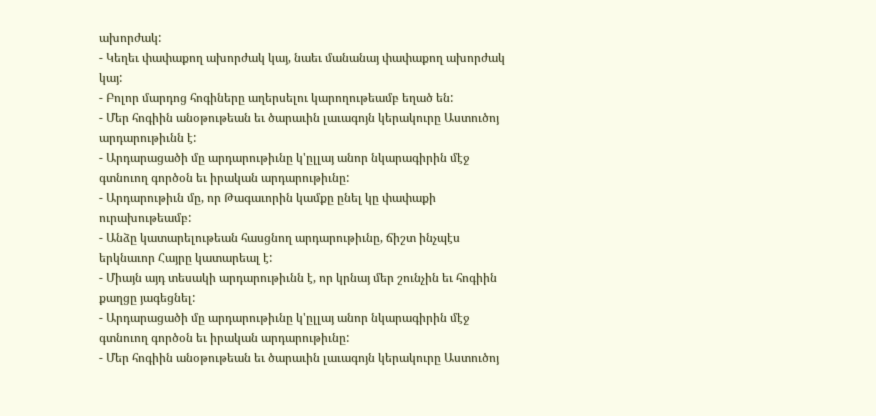ախորժակ:
- Կեղեւ փափաքող ախորժակ կայ, նաեւ մանանայ փափաքող ախորժակ կայ:
- Բոլոր մարդոց հոգիները աղերսելու կարողութեամբ եղած են:
- Մեր հոգիին անօթութեան եւ ծարաւին լաւագոյն կերակուրը Աստուծոյ արդարութիւնն է:
- Արդարացածի մը արդարութիւնը կ'ըլլայ անոր նկարագիրին մէջ գտնուող գործօն եւ իրական արդարութիւնը:
- Արդարութիւն մը, որ Թագաւորին կամքը ընել կը փափաքի ուրախութեամբ:
- Անձը կատարելութեան հասցնող արդարութիւնը, ճիշտ ինչպէս երկնաւոր Հայրը կատարեալ է:
- Միայն այդ տեսակի արդարութիւնն է, որ կրնայ մեր շունչին եւ հոգիին քաղցը յագեցնել:
- Արդարացածի մը արդարութիւնը կ'ըլլայ անոր նկարագիրին մէջ գտնուող գործօն եւ իրական արդարութիւնը:
- Մեր հոգիին անօթութեան եւ ծարաւին լաւագոյն կերակուրը Աստուծոյ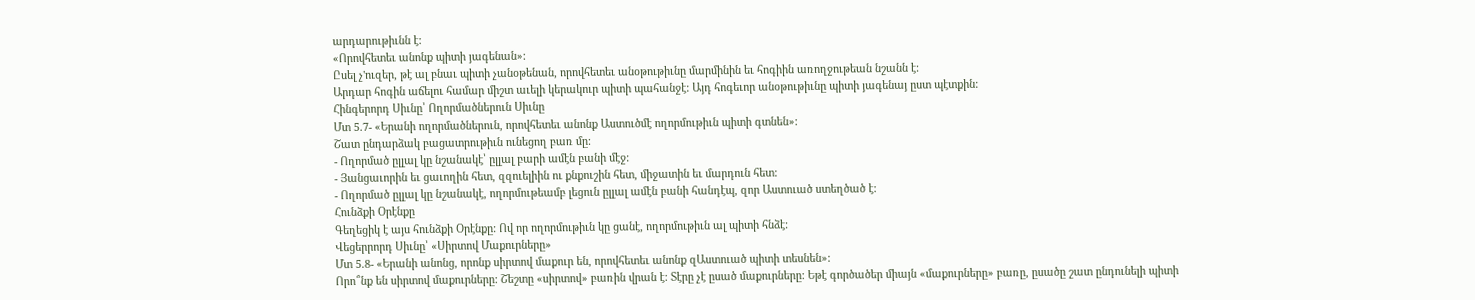արդարութիւնն է:
«Որովհետեւ անոնք պիտի յագենան»:
Ըսել չ'ուզեր, թէ ալ բնաւ պիտի չանօթենան, որովհետեւ անօթութիւնը մարմինին եւ հոգիին առողջութեան նշանն է:
Արդար հոգին աճելու համար միշտ աւելի կերակուր պիտի պահանջէ: Այդ հոգեւոր անօթութիւնը պիտի յագենայ ըստ պէտքին:
Հինգերորդ Սիւնը՝ Ողորմածներուն Սիւնը
Մտ 5.7- «Երանի ողորմածներուն, որովհետեւ անոնք Աստուծմէ ողորմութիւն պիտի գտնեն»:
Շատ ընդարձակ բացատրութիւն ունեցող բառ մը:
- Ողորմած ըլլալ կը նշանակէ՝ ըլլալ բարի ամէն բանի մէջ:
- Յանցաւորին եւ ցաւողին հետ, զզուելիին ու քնքուշին հետ, միջատին եւ մարդուն հետ:
- Ողորմած ըլլալ կը նշանակէ, ողորմութեամբ լեցուն ըլլալ ամէն բանի հանդէպ, զոր Աստուած ստեղծած է:
Հունձքի Օրէնքը
Գեղեցիկ է այս հունձքի Օրէնքը: Ով որ ողորմութիւն կը ցանէ, ողորմութիւն ալ պիտի հնձէ:
Վեցերրորդ Սիւնը՝ «Սիրտով Մաքուրները»
Մտ 5.8- «Երանի անոնց, որոնք սիրտով մաքուր են, որովհետեւ անոնք զԱստուած պիտի տեսնեն»:
Որո՞նք են սիրտով մաքուրները: Շեշտը «սիրտով» բառին վրան է: Տէրը չէ ըսած մաքուրները: Եթէ գործածեր միայն «մաքուրները» բառը, ըսածը շատ ընդունելի պիտի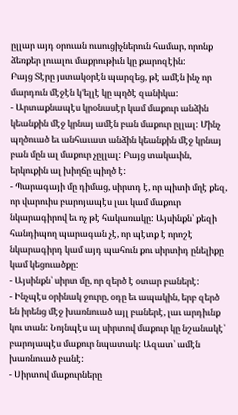ըլլար այդ օրուան ուսուցիչներուն համար, որոնք ձեռքեր լուալու մաքրութիւն կը քարոզէին:
Բայց Տէրը յստակօրէն պարզեց, թէ ամէն ինչ որ մարդուն մէջէն կ'ելլէ կը պղծէ զանիկա:
- Արտաքնապէս կրօնասէր կամ մաքուր անձին կեանքին մէջ կրնայ ամէն բան մաքուր ըլլալ: Մինչ պղծուած եւ անհաւատ անձին կեանքին մէջ կրնայ բան մըն ալ մաքուր չըլլալ: Բայց տակաւին, երկուքին ալ խիղճը պիղծ է:
- Պարագայի մը դիմաց, սիրտդ է, որ պիտի մղէ քեզ, որ վարուիս բարոյապէս լաւ կամ մաքուր նկարագիրով եւ ոչ թէ հակառակը: Այսինքն՝ քեզի հանդիպող պարագան չէ, որ պէտք է որոշէ նկարագիրդ կամ այդ պահուն քու սիրտիդ ընելիքը կամ կեցուածքը:
- Այսինքն՝ սիրտ մը, որ զերծ է օտար բաներէ:
- Ինչպէս օրինակ ջուրը, օդը եւ ապակին, երբ զերծ են իրենց մէջ խառնուած այլ բաներէ, լաւ արդիւնք կու տան: Նոյնպէս ալ սիրտով մաքուր կը նշանակէ՝ բարոյապէս մաքուր նպատակ: Ազատ՝ ամէն խառնուած բանէ:
- Սիրտով մաքուրները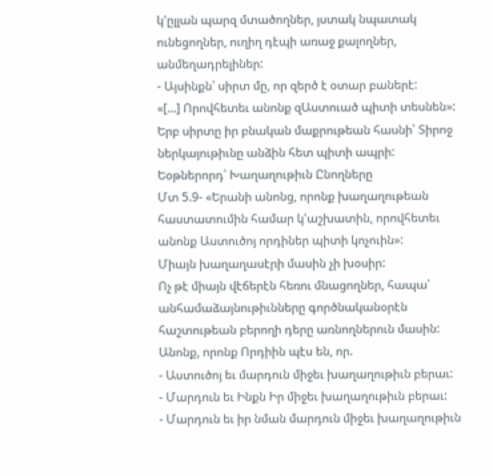կ'ըլլան պարզ մտածողներ, յստակ նպատակ ունեցողներ, ուղիղ դէպի առաջ քալողներ, անմեղադրելիներ:
- Այսինքն՝ սիրտ մը, որ զերծ է օտար բաներէ:
«[...] Որովհետեւ անոնք զԱստուած պիտի տեսնեն»:
Երբ սիրտը իր բնական մաքրութեան հասնի՝ Տիրոջ ներկայութիւնը անձին հետ պիտի ապրի:
Եօթներորդ՝ Խաղաղութիւն Ընողները
Մտ 5.9- «Երանի անոնց, որոնք խաղաղութեան հաստատումին համար կ'աշխատին, որովհետեւ անոնք Աստուծոյ որդիներ պիտի կոչուին»:
Միայն խաղաղասէրի մասին չի խօսիր:
Ոչ թէ միայն վէճերէն հեռու մնացողներ, հապա՝ անհամաձայնութիւնները գործնականօրէն հաշտութեան բերողի դերը առնողներուն մասին:
Անոնք, որոնք Որդիին պէս են, որ.
- Աստուծոյ եւ մարդուն միջեւ խաղաղութիւն բերաւ:
- Մարդուն եւ Ինքն Իր միջեւ խաղաղութիւն բերաւ:
- Մարդուն եւ իր նման մարդուն միջեւ խաղաղութիւն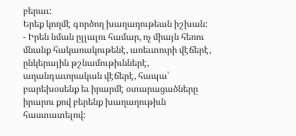բերաւ:
Երեք կողմէ գործող խաղաղութեան իշխան:
- Իրեն նման ըլլալու համար, ոչ միայն հեռու մնանք հակառակութենէ, առեւտուրի վէճերէ, ընկերային թշնամութիւններէ, աղանդաւորական վէճերէ, հապա՝ բարեխօսենք եւ իրարմէ օտարացածները իրարու քով բերենք խաղաղութիւն հաստատելով: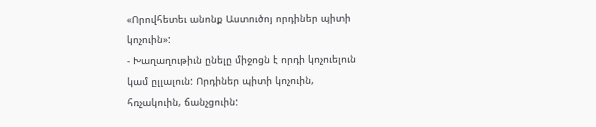«Որովհետեւ անոնք Աստուծոյ որդիներ պիտի կոչուին»:
- Խաղաղութիւն ընելը միջոցն է որդի կոչուելուն կամ ըլլալուն: Որդիներ պիտի կոչուին, հռչակուին, ճանչցուին: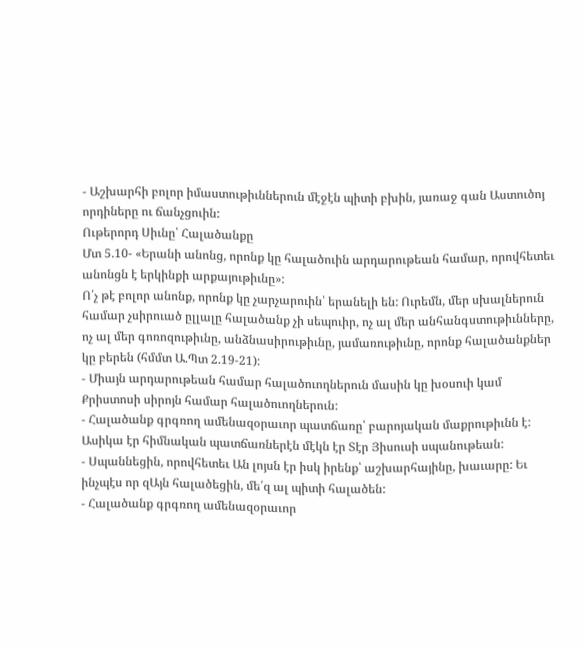- Աշխարհի բոլոր իմաստութիւններուն մէջէն պիտի բխին, յառաջ գան Աստուծոյ որդիները ու ճանչցուին:
Ութերորդ Սիւնը՝ Հալածանքը
Մտ 5.10- «Երանի անոնց, որոնք կը հալածուին արդարութեան համար, որովհետեւ անոնցն է երկինքի արքայութիւնը»:
Ո՛չ թէ բոլոր անոնք, որոնք կը չարչարուին՝ երանելի են: Ուրեմն, մեր սխալներուն համար չսիրուած ըլլալը հալածանք չի սեպուիր, ոչ ալ մեր անհանգստութիւնները, ոչ ալ մեր գոռոզութիւնը, անձնասիրութիւնը, յամառութիւնը, որոնք հալածանքներ կը բերեն (հմմտ Ա.Պտ 2.19-21):
- Միայն արդարութեան համար հալածուողներուն մասին կը խօսուի կամ Քրիստոսի սիրոյն համար հալածուողներուն:
- Հալածանք գրգռող ամենազօրաւոր պատճառը՝ բարոյական մաքրութիւնն է: Ասիկա էր հիմնական պատճառներէն մէկն էր Տէր Յիսուսի սպանութեան:
- Սպաննեցին, որովհետեւ Ան լոյսն էր իսկ իրենք՝ աշխարհայինը, խաւարը: Եւ ինչպէս որ զԱյն հալածեցին, մե՛զ ալ պիտի հալածեն:
- Հալածանք գրգռող ամենազօրաւոր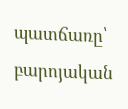պատճառը՝ բարոյական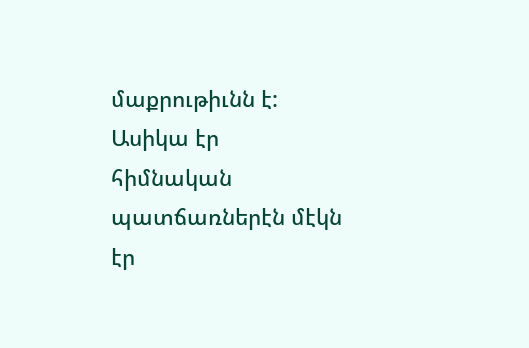մաքրութիւնն է: Ասիկա էր հիմնական պատճառներէն մէկն էր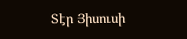Տէր Յիսուսի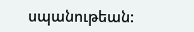սպանութեան: